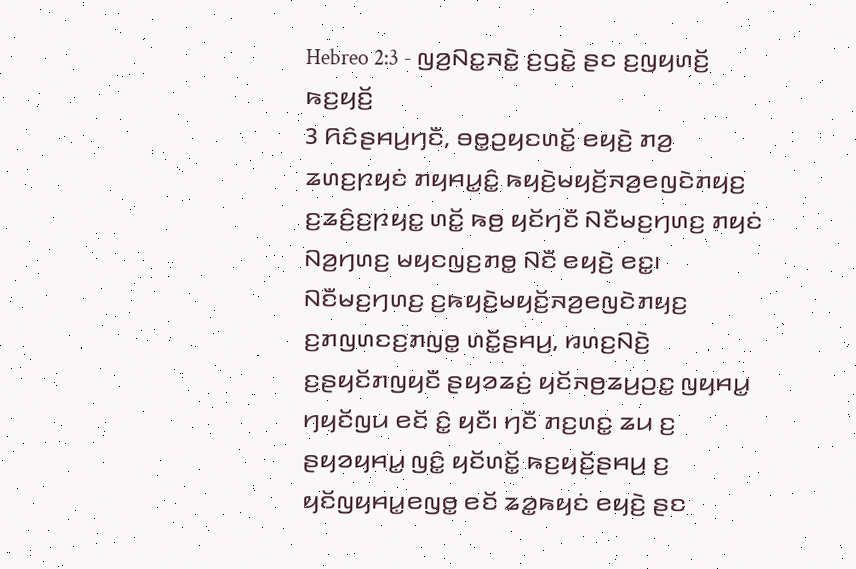Hebreo 2:3 - ꤜꤤ꤬ꤡꤢ꤭ꤏꤢꤧ꤭ ꤢ꤬ꤞꤢꤧ꤭ ꤔꤢ ꤢ꤬ꤜꤟꤛꤢꤩ꤬ ꤒꤢ꤬ꤟꤢꤩ꤬
3 ꤖꤢꤨꤔꤌꤣ꤬ꤚꤢꤪ, ꤋꤥ꤭ꤑꤟꤢꤛꤢꤩ꤭ ꤕꤟꤢꤧ꤬ ꤊꤤ꤬ ꤘꤛꤢ꤬ꤐꤟꤢꤦ ꤊꤟꤌꤣ꤭ꤢꤨ꤭ ꤒꤟꤢꤧ꤬ꤗꤟꤢꤩ꤬ꤏꤤ꤬ꤕꤜꤢꤧꤊꤟꤢ꤬ ꤢ꤬ꤘꤢꤨ꤬ꤢ꤬ꤐꤟꤢ꤭ ꤛꤢꤩ꤭ ꤒꤥ꤬ ꤟꤢꤩꤚꤢꤪ ꤡꤢꤪꤗꤢ꤬ꤚꤛꤢ꤬ ꤊꤟꤢꤦ ꤡꤤ꤬ꤚꤛꤢ꤬ ꤗꤟꤢꤜꤢ꤬ꤊꤥ꤭ ꤡꤢꤪ ꤕꤟꤢꤧ꤬ ꤕꤢ꤭꤯ ꤡꤢꤪꤗꤢ꤬ꤚꤛꤢ꤬ ꤢ꤬ꤒꤟꤢꤧ꤬ꤗꤟꤢꤩ꤬ꤏꤤ꤬ꤕꤜꤢꤧꤊꤟꤢ꤬ ꤢ꤬ꤊꤜꤛꤢꤢ꤬ꤊꤜꤥ꤭ ꤛꤢꤩ꤭ꤔꤌꤣ꤬, ꤙꤛꤢ꤬ꤡꤢꤧ꤬ ꤢ꤬ꤔꤟꤢꤩꤊꤜꤟꤢꤪ ꤔꤟꤤꤘꤢꤦ꤬ ꤟꤢꤩꤏꤥ꤬ꤘꤣ꤬ꤑꤢ꤭ ꤜꤟꤌꤣ꤭ ꤚꤟꤢꤩꤜꤣ ꤕꤢꤩ ꤢꤨ꤭ ꤟꤢꤪ꤯ ꤚꤢꤪ ꤊꤢ꤬ꤛꤢ꤭ ꤘꤣ ꤢ꤬ ꤔꤟꤤꤟꤌꤣ꤭ ꤜꤢꤨ꤭ ꤟꤢꤩꤛꤢꤩ꤭ ꤒꤢ꤬ꤟꤢꤩ꤬ꤔꤌꤣ꤬ ꤢ꤬ ꤟꤢꤩꤜꤟꤌꤣ꤭ꤕꤜꤥ꤭ ꤕꤢꤩ ꤘꤤ꤭ꤒꤟꤢꤦ ꤕꤟꤢꤧ꤬ ꤔꤢ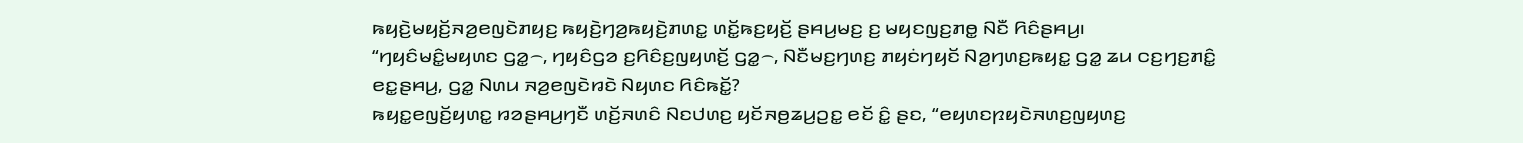ꤒꤟꤢꤧ꤬ꤗꤟꤢꤩ꤬ꤏꤤ꤬ꤕꤜꤢꤧꤊꤟꤢ꤬ ꤒꤟꤢꤧ꤬ꤚꤤ꤬ꤒꤟꤢꤧ꤬ꤊꤛꤢ꤭ ꤛꤢꤩ꤭ꤒꤢ꤬ꤟꤢꤩ꤬ ꤔꤌꤣ꤬ꤗꤢ꤬ ꤢ꤬ ꤗꤟꤢꤜꤢ꤬ꤊꤥ꤭ ꤡꤢꤪ ꤖꤢꤨꤔꤌꤣ꤬꤯
“ꤚꤟꤢꤨꤗꤢꤨ꤭ꤗꤟꤛꤢ ꤞꤤ꤭꤮, ꤚꤟꤢꤨꤞꤤ ꤢ꤬ꤖꤢꤨꤢ꤬ꤜꤟꤛꤢꤩ꤬ ꤞꤤ꤭꤮, ꤡꤢꤪꤗꤢ꤬ꤚꤛꤢ꤬ ꤊꤟꤢꤦꤚꤟꤢꤩ ꤡꤤ꤬ꤚꤛꤢ꤬ꤒꤟꤢ꤭ ꤞꤤ꤭ ꤘꤣ ꤍꤢ꤬ꤚꤢ꤬ꤊꤢꤨ꤭ ꤕꤢ꤭ꤔꤌꤣ꤬, ꤞꤤ꤭ ꤡꤛꤣ ꤏꤤ꤬ꤕꤜꤢꤧꤙꤢꤧ ꤡꤟꤛꤢ ꤖꤢꤨꤒꤢꤩ꤭?
ꤒꤟꤢ꤭ꤕꤜꤢꤩ꤬ꤟꤛꤢ꤭ ꤙꤤꤔꤌꤣ꤬ꤚꤢꤪ ꤛꤢꤩ꤬ꤏꤛꤢꤨ ꤡꤢꤓꤛꤢ꤬ ꤟꤢꤩꤏꤥ꤬ꤘꤣ꤬ꤑꤢ꤭ ꤕꤢꤩ ꤢꤨ꤭ ꤔꤢ, “ꤕꤟꤛꤢꤐꤟꤢꤧꤏꤛꤢ꤬ꤜꤟꤛꤢ꤬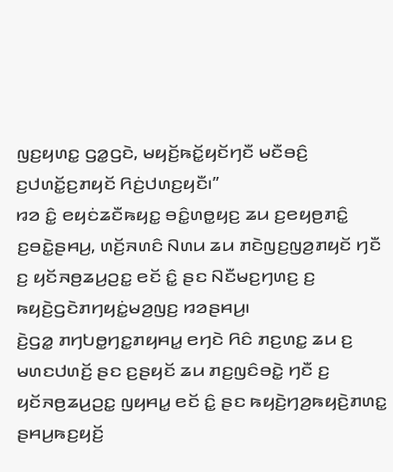ꤜꤢ꤬ꤟꤛꤢ꤭ ꤞꤤ꤭ꤞꤢꤧ, ꤗꤟꤢꤩ꤬ꤒꤢꤩ꤭ꤟꤢꤩꤚꤢꤪ ꤗꤢꤪꤋꤢꤨ꤬ ꤢ꤬ꤓꤛꤢꤩ꤭ꤢ꤬ꤊꤟꤢꤩ ꤖꤢꤦ꤬ꤓꤛꤢ꤬ꤟꤢꤪ꤯”
ꤙꤤ ꤢꤨ꤭ ꤕꤟꤢꤦꤘꤢꤪꤒꤟꤢ꤭ ꤋꤢꤨ꤭ꤛꤥ꤭ꤟꤢ꤬ ꤘꤣ ꤢ꤬ꤕꤟꤥ꤬ꤊꤢꤨ꤭ ꤢ꤬ꤋꤢꤧ꤭ꤔꤌꤣ꤬, ꤛꤢꤩ꤬ꤏꤛꤢꤨ ꤡꤛꤣ ꤘꤣ ꤊꤢꤧꤜꤢ꤬ꤜꤤ꤬ꤊꤟꤢꤩ ꤚꤢꤪ ꤢ꤬ ꤟꤢꤩꤏꤥ꤬ꤘꤣ꤬ꤑꤢ꤭ ꤕꤢꤩ ꤢꤨ꤭ ꤔꤢ ꤡꤢꤪꤗꤢ꤬ꤚꤛꤢ꤬ ꤢ꤬ ꤒꤟꤢꤧ꤬ꤞꤢꤧꤊꤚꤟꤢꤦ꤭ꤗꤤ꤬ꤜꤢ꤬ ꤙꤤꤔꤌꤣ꤬꤯
ꤢꤧ꤬ꤞꤤ꤭ ꤊꤚꤝꤥ꤭ꤚꤢ꤭ꤊꤟꤌꤣ꤭ ꤕꤚꤢꤧ ꤖꤢꤨ ꤊꤢ꤬ꤛꤢ꤭ ꤘꤣ ꤢ꤬ ꤗꤛꤢꤓꤛꤢꤩ꤬ ꤔꤢ ꤢ꤬ꤔꤟꤢꤩ ꤘꤣ ꤊꤢ꤬ꤜꤢꤨꤋꤢꤧ꤭ ꤚꤢꤪ ꤢ꤬ ꤟꤢꤩꤏꤥ꤬ꤘꤣ꤬ꤑꤢ꤭ ꤜꤟꤌꤣ꤭ ꤕꤢꤩ ꤢꤨ꤭ ꤔꤢ ꤒꤟꤢꤧ꤬ꤚꤤ꤬ꤒꤟꤢꤧ꤬ꤊꤛꤢ꤭ ꤔꤌꤣ꤬ꤒꤢ꤬ꤟꤢꤩ꤬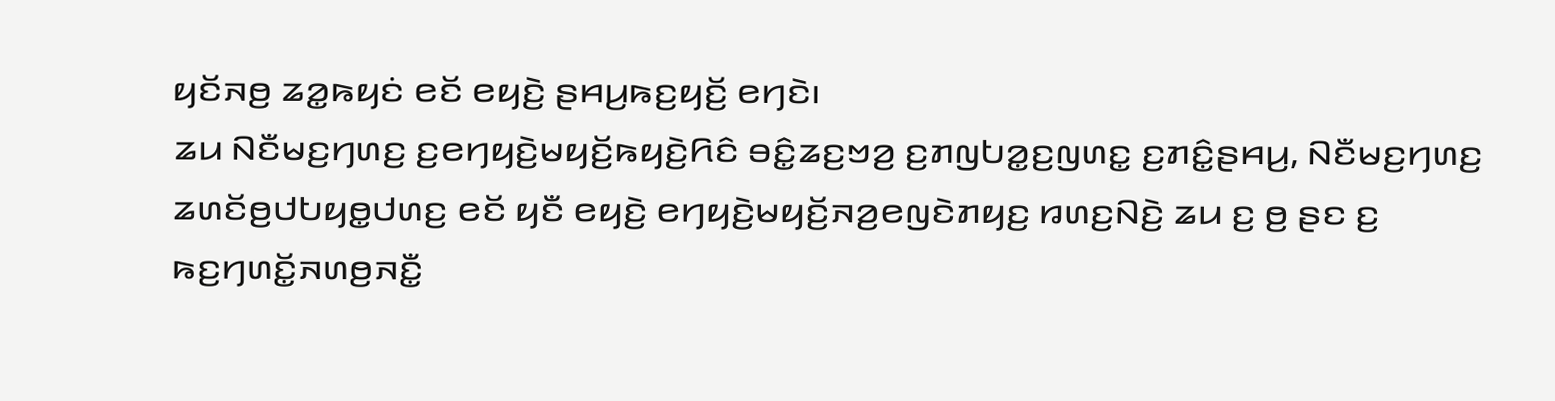ꤟꤢꤩꤏꤥ꤬ ꤘꤤ꤭ꤒꤟꤢꤦ ꤕꤢꤩ ꤕꤟꤢꤧ꤬ ꤔꤌꤣ꤬ꤒꤢ꤬ꤟꤢꤩ꤬ ꤕꤚꤢꤧ꤯
ꤘꤣ ꤡꤢꤪꤗꤢ꤬ꤚꤛꤢ꤬ ꤢ꤬ꤕꤚꤟꤢꤧ꤬ꤗꤟꤢꤩ꤬ꤒꤟꤢꤧ꤬ꤖꤢꤨ ꤋꤢꤨ꤭ꤘꤢ꤬ꤠꤤ꤬ ꤢ꤬ꤊꤜꤝꤤ꤭ꤢ꤬ꤜꤛꤢ꤭ ꤢ꤬ꤊꤢꤨ꤭ꤔꤌꤣ꤬, ꤡꤢꤪꤗꤢ꤬ꤚꤛꤢ꤬ ꤘꤛꤢꤩꤥ꤬ꤓꤝꤟꤥ꤭ꤓꤛꤢ꤬ ꤕꤢꤩ ꤟꤢꤪ ꤕꤟꤢꤧ꤬ ꤕꤚꤟꤢꤧ꤬ꤗꤟꤢꤩ꤬ꤏꤤ꤬ꤕꤜꤢꤧꤊꤟꤢ꤬ ꤙꤛꤢ꤬ꤡꤢꤧ꤬ ꤘꤣ ꤢ꤬ ꤥ꤬ ꤔꤢ ꤢ꤬ ꤒꤢ꤬ꤚꤛꤢꤩ꤭ꤏꤛꤥ꤬ꤏꤢꤪ꤭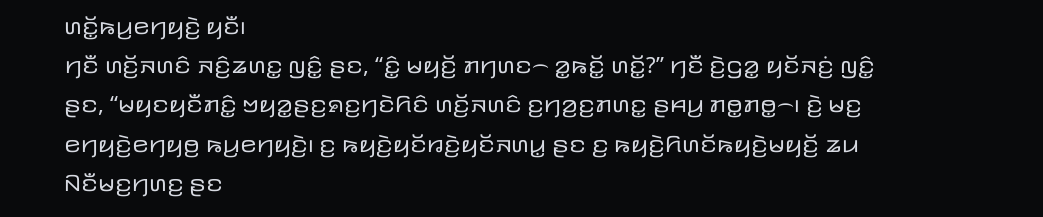ꤛꤢꤩ꤭ꤒꤣ꤬ꤕꤚꤟꤢꤧ꤬ ꤟꤢꤪ꤯
ꤚꤢꤪ ꤛꤢꤩ꤬ꤏꤛꤢꤨ ꤏꤢꤨ꤬ꤘꤛꤢ꤭ ꤜꤢꤨ꤭ ꤔꤢ, “ꤢꤨ꤭ ꤗꤟꤢꤩ꤬ ꤊꤚꤛꤢ꤮ ꤤ꤭ꤒꤢꤩ꤭ ꤛꤢꤩ꤭?” ꤚꤢꤪ ꤢꤧ꤬ꤞꤤ꤭ ꤟꤢꤩꤏꤢꤦ꤬ ꤜꤢꤨ꤭ ꤔꤢ, “ꤗꤟꤢꤟꤢꤪꤊꤢꤨ꤭ ꤠꤟꤤ꤭ꤔꤢ꤬ꤎꤢ꤬ꤚꤢꤧꤖꤢꤨ ꤛꤢꤩ꤬ꤏꤛꤢꤨ ꤢ꤬ꤚꤤ꤬ꤢ꤬ꤊꤛꤢ꤭ ꤔꤌꤣ꤬ ꤊꤥ꤭ꤊꤥ꤭꤮꤯ ꤢꤧ꤬ ꤗꤢ꤬ ꤕꤚꤟꤢꤧ꤬ꤕꤚꤟꤥ꤬ ꤒꤣ꤬ꤕꤚꤟꤢꤧ꤬꤯ ꤢ꤬ ꤒꤟꤢꤧ꤬ꤟꤢꤩꤙꤢꤧ꤬ꤟꤢꤩꤏꤛꤣ꤭ ꤔꤢ ꤢ꤬ ꤒꤟꤢꤧ꤬ꤖꤛꤢꤩꤒꤟꤢꤧ꤬ꤗꤟꤢꤩ꤬ ꤘꤣ ꤡꤢꤪꤗꤢ꤬ꤚꤛꤢ꤬ ꤔꤢ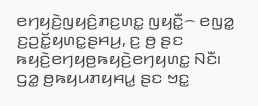ꤕꤚꤟꤢꤧ꤬ꤜꤟꤢꤨ꤬ꤊꤢ꤬ꤛꤢ꤭ ꤜꤟꤢꤪ꤭꤮ ꤕꤜꤤ꤭ ꤢ꤬ꤑꤢꤩ꤭ꤟꤛꤢ꤭ꤔꤌꤣ꤬, ꤢ꤬ ꤥ꤬ ꤔꤢ ꤒꤟꤢꤧ꤬ꤕꤚꤟꤥ꤬ꤒꤟꤢꤧ꤬ꤕꤚꤟꤛꤢ꤭ ꤡꤢꤪ꤯
ꤞꤤ꤭ ꤥ꤬ꤒꤟꤣꤊꤟꤌꤣ꤭ ꤔꤢ ꤠꤢ꤭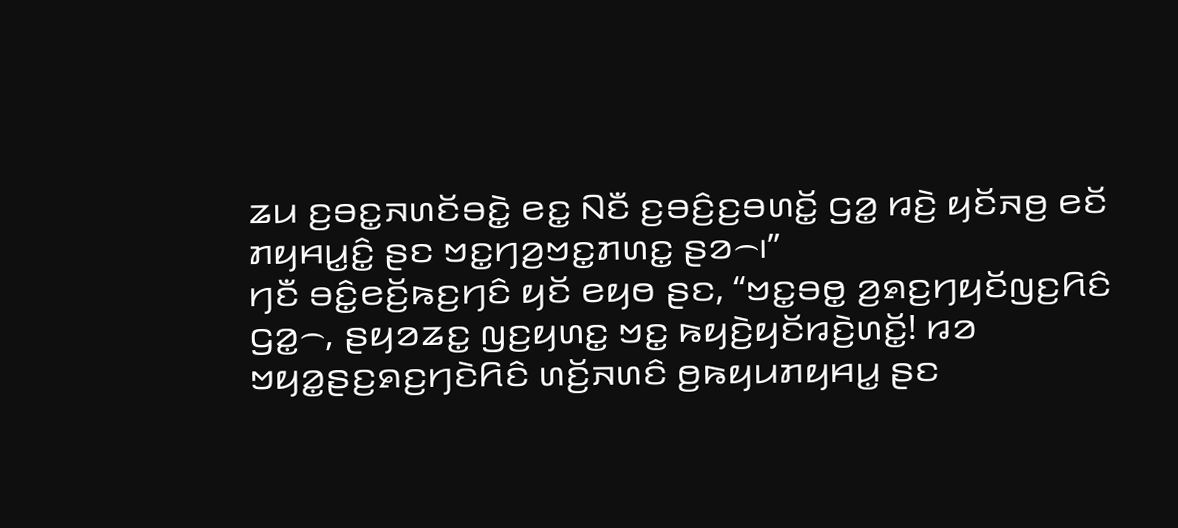ꤘꤣ ꤢ꤬ꤋꤢ꤭ꤏꤛꤢꤩꤋꤢꤧ꤭ ꤕꤢ꤭ ꤡꤢꤪ ꤢ꤬ꤋꤢꤨ꤬ꤢ꤬ꤋꤛꤢꤩ꤭ ꤞꤤ꤭ ꤙꤢꤧ꤬ ꤟꤢꤩꤏꤥ꤬ ꤕꤢꤩ ꤊꤟꤌꤣ꤭ꤢꤨ꤭ ꤔꤢ ꤠꤢ꤭ꤚꤤ꤬ꤠꤢ꤭ꤊꤛꤢ꤭ ꤔꤤ꤮꤯”
ꤚꤢꤪ ꤋꤢꤨ꤭ꤕꤢꤩ꤬ꤒꤢ꤬ꤚꤢꤨ ꤟꤢꤩ ꤕꤟꤥ ꤔꤢ, “ꤠꤢ꤭ꤋꤥ꤭ ꤤ꤬ꤎꤢ꤬ꤚꤟꤢꤩꤜꤢ꤬ꤖꤢꤨ ꤞꤤ꤭꤮, ꤔꤟꤤꤘꤢ꤭ ꤜꤢ꤬ꤟꤛꤢ꤭ ꤠꤢ꤭ ꤒꤟꤢꤧ꤬ꤟꤢꤩꤙꤢꤧ꤬ꤛꤢꤩ꤭! ꤙꤤ ꤠꤟꤤ꤭ꤔꤢ꤬ꤎꤢ꤬ꤚꤢꤧꤖꤢꤨ ꤛꤢꤩ꤬ꤏꤛꤢꤨ ꤥ꤬ꤒꤟꤣꤊꤟꤌꤣ꤭ ꤔꤢ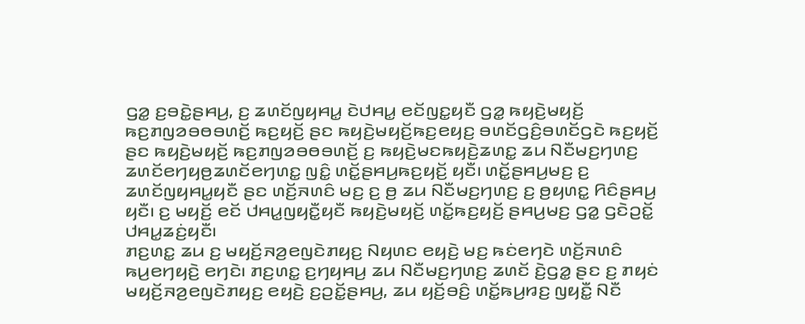ꤞꤤ꤭ ꤢ꤬ꤋꤢꤧ꤭ꤔꤌꤣ꤬, ꤢ꤬ ꤘꤛꤢꤩꤜꤟꤌꤣ꤭ ꤢꤧꤓꤌꤣ꤭ ꤕꤢꤩꤜꤢ꤭ꤟꤢꤪ ꤞꤤ꤭ ꤒꤟꤢꤧ꤬ꤗꤟꤢꤩ꤬ ꤒꤢ꤬ꤊꤜꤤꤋꤥꤋꤛꤢꤩ꤬ ꤒꤢ꤬ꤟꤢꤩ꤬ ꤔꤢ ꤒꤟꤢꤧ꤬ꤗꤟꤢꤩ꤬ꤒꤢ꤬ꤕꤟꤢ꤬ ꤋꤛꤢꤩꤞꤢꤨ꤬ꤋꤛꤢꤩꤞꤢꤧ ꤒꤢ꤬ꤟꤢꤩ꤬ ꤔꤢ ꤒꤟꤢꤧ꤬ꤗꤟꤢꤩ꤬ ꤒꤢ꤬ꤊꤜꤤꤋꤥꤋꤛꤢꤩ꤬ ꤢ꤬ ꤒꤟꤢꤧ꤬ꤗꤢꤒꤟꤢꤧ꤬ꤘꤛꤢ꤭ ꤘꤣ ꤡꤢꤪꤗꤢ꤬ꤚꤛꤢ꤬ ꤘꤛꤢꤩꤕꤚꤟꤥ꤬ꤘꤛꤢꤩꤕꤚꤛꤢ꤭ ꤜꤢꤨ꤭ ꤛꤢꤩ꤭ꤔꤌꤣ꤬ꤒꤢ꤬ꤟꤢꤩ꤬ ꤟꤢꤪ꤯ ꤛꤢꤩ꤭ꤔꤌꤣ꤬ꤗꤢ꤬ ꤢ꤬ ꤘꤛꤢꤩꤜꤟꤌꤣ꤭ꤟꤢꤪ ꤔꤢ ꤛꤢꤩ꤬ꤏꤛꤢꤨ ꤗꤢ꤬ ꤢ꤬ ꤥ꤬ ꤘꤣ ꤡꤢꤪꤗꤢ꤬ꤚꤛꤢ꤬ ꤢ꤬ ꤥ꤬ꤟꤛꤢ꤭ ꤖꤢꤨꤔꤌꤣ꤬ ꤟꤢꤪ꤯ ꤢ꤬ ꤗꤟꤢꤩ꤬ ꤕꤢꤩ ꤓꤌꤣ꤭ꤜꤟꤢꤪ꤭ꤟꤢꤪ ꤒꤟꤢꤧ꤬ꤗꤟꤢꤩ꤬ ꤛꤢꤩ꤭ꤒꤢ꤬ꤟꤢꤩ꤬ ꤔꤌꤣ꤬ꤗꤢ꤬ ꤞꤤ꤭ ꤞꤢꤧꤑꤢꤩ꤭ ꤓꤌꤣ꤭ꤘꤢꤦ꤬ꤟꤢꤪ꤯
ꤊꤢ꤬ꤛꤢ꤭ ꤘꤣ ꤢ꤬ ꤗꤟꤢꤩ꤬ꤏꤤ꤬ꤕꤜꤢꤧꤊꤟꤢ꤬ ꤡꤟꤛꤢ ꤕꤟꤢꤧ꤬ ꤗꤢ꤬ ꤒꤢꤦꤕꤚꤢꤧ ꤛꤢꤩ꤬ꤏꤛꤢꤨ ꤒꤣ꤬ꤕꤚꤟꤢꤧ꤬ ꤕꤚꤢꤧ꤯ ꤊꤢ꤬ꤛꤢ꤭ ꤢ꤬ꤚꤟꤌꤣ꤬ ꤘꤣ ꤡꤢꤪꤗꤢ꤬ꤚꤛꤢ꤬ ꤘꤛꤢꤩ ꤢꤧ꤬ꤞꤤ꤭ ꤔꤢ ꤢ꤬ ꤊꤟꤢꤦ ꤗꤟꤢꤩ꤬ꤏꤤ꤬ꤕꤜꤢꤧꤊꤟꤢ꤬ ꤕꤟꤢꤧ꤬ ꤢ꤬ꤑꤢꤩ꤭ꤔꤌꤣ꤬, ꤘꤣ ꤟꤢꤩ꤬ꤋꤢꤨ꤬ ꤛꤢꤩ꤭ꤒꤣ꤬ꤙꤢ꤬ ꤜꤟꤢꤪ꤭ ꤡꤢꤪ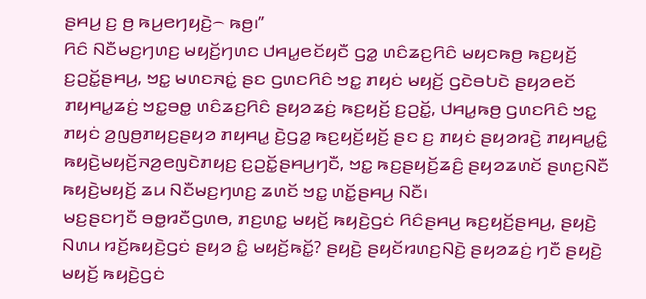ꤔꤌꤣ꤬ ꤢ꤬ ꤥ꤬ ꤒꤣ꤬ꤕꤚꤟꤢꤧ꤬꤮ ꤒꤥ꤬꤯”
ꤖꤢꤨ ꤡꤢꤪꤗꤢ꤬ꤚꤛꤢ꤬ ꤗꤟꤢꤩ꤬ꤚꤛꤢ ꤓꤌꤣ꤭ꤕꤢꤩꤟꤢꤪ ꤞꤤ꤭ ꤛꤢꤨꤘꤢ꤬ꤖꤢꤨ ꤗꤟꤢꤒꤥ꤬ ꤒꤢ꤬ꤟꤢꤩ꤬ ꤢ꤬ꤑꤢꤩ꤭ꤔꤌꤣ꤬, ꤠꤢ꤭ ꤗꤛꤢꤏꤢꤦ꤭ ꤔꤢ ꤞꤛꤢꤖꤢꤨ ꤠꤢ꤭ ꤊꤟꤢꤦ ꤗꤟꤢꤩ꤬ ꤞꤢꤧꤋꤝꤢꤧ ꤔꤟꤤꤕꤢꤩ ꤊꤟꤌꤣ꤭ꤘꤢꤦ꤬ ꤠꤢ꤭ꤋꤥ꤭ ꤛꤢꤨꤘꤢ꤬ꤖꤢꤨ ꤔꤟꤤꤘꤢꤦ꤬ ꤒꤢ꤬ꤟꤢꤩ꤬ ꤢ꤬ꤑꤢꤩ꤭, ꤓꤌꤣ꤭ꤒꤥ꤬ ꤞꤛꤢꤖꤢꤨ ꤠꤢ꤭ ꤊꤟꤢꤦ ꤤ꤬ꤜꤥ꤬ꤊꤟꤢ꤬ꤔꤟꤤ ꤊꤟꤌꤣ꤭ ꤢꤧ꤬ꤞꤤ꤭ ꤒꤢ꤬ꤟꤢꤩ꤬ꤟꤢꤩ꤬ ꤔꤢ ꤢ꤬ ꤊꤟꤢꤦ ꤔꤟꤤꤙꤢꤧ꤬ ꤊꤟꤌꤣ꤭ꤢꤨ꤭ ꤒꤟꤢꤧ꤬ꤗꤟꤢꤩ꤬ꤏꤤ꤬ꤕꤜꤢꤧꤊꤟꤢ꤬ ꤢ꤬ꤑꤢꤩ꤭ꤔꤌꤣ꤬ꤚꤢꤪ, ꤠꤢ꤭ ꤒꤢ꤬ꤔꤟꤢꤩ꤬ꤘꤢꤨ꤬ ꤔꤟꤤꤘꤛꤢꤩ ꤔꤛꤢ꤬ꤡꤢꤪ ꤒꤟꤢꤧ꤬ꤗꤟꤢꤩ꤬ ꤘꤣ ꤡꤢꤪꤗꤢ꤬ꤚꤛꤢ꤬ ꤘꤛꤢꤩ ꤠꤢ꤭ ꤛꤢꤩ꤭ꤔꤌꤣ꤬ ꤡꤢꤪ꤯
ꤗꤢ꤬ꤔꤢꤚꤢꤪ ꤋꤥ꤭ꤙꤢꤪꤞꤛꤥ, ꤊꤢ꤬ꤛꤢ꤭ ꤗꤟꤢꤩ꤬ ꤒꤟꤢꤧ꤬ꤞꤢꤦ ꤖꤢꤨꤔꤌꤣ꤬ ꤒꤢ꤬ꤟꤢꤩ꤬ꤔꤌꤣ꤬, ꤔꤟꤢꤧ꤬ ꤡꤛꤣ ꤙꤢꤩ꤬ꤒꤟꤢꤧ꤬ꤞꤢꤦ ꤔꤟꤤ ꤢꤨ꤭ ꤗꤟꤢꤩ꤬ꤒꤢꤩ꤭? ꤔꤟꤢꤧ꤬ ꤔꤟꤢꤩꤙꤛꤢ꤬ꤡꤢꤧ꤬ ꤔꤟꤤꤘꤢꤦ꤬ ꤚꤢꤪ ꤔꤟꤢꤧ꤬ ꤗꤟꤢꤩ꤬ ꤒꤟꤢꤧ꤬ꤞꤢꤦ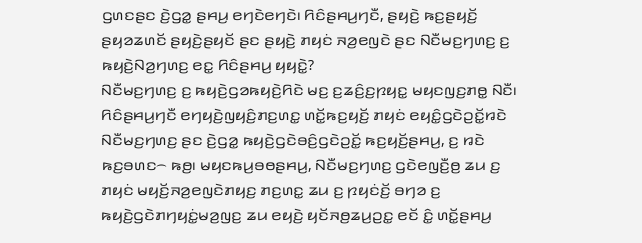ꤞꤛꤢꤔꤢ ꤢꤧ꤬ꤞꤤ꤭ ꤔꤌꤣ꤬ ꤕꤚꤢꤧꤕꤚꤢꤧ꤯ ꤖꤢꤨꤔꤌꤣ꤬ꤚꤢꤪ, ꤔꤟꤢꤧ꤬ ꤒꤢ꤬ꤔꤟꤢꤩ꤬ ꤔꤟꤤꤘꤛꤢꤩ ꤔꤟꤢꤧ꤬ꤔꤟꤢꤩ ꤔꤢ ꤔꤟꤢꤧ꤬ ꤊꤟꤢꤦ ꤏꤤ꤬ꤕꤜꤢꤧ ꤔꤢ ꤡꤢꤪꤗꤢ꤬ꤚꤛꤢ꤬ ꤢ꤬ ꤒꤟꤢꤧ꤬ꤡꤤ꤬ꤚꤛꤢ꤬ ꤕꤢ꤭ ꤖꤢꤨꤔꤌꤣ꤬ ꤟꤟꤢꤧ꤭?
ꤡꤢꤪꤗꤢ꤬ꤚꤛꤢ꤬ ꤢ꤬ ꤒꤟꤢꤧ꤬ꤞꤤꤒꤟꤢꤧ꤬ꤖꤢꤧ ꤗꤢ꤬ ꤢ꤬ꤘꤢꤨ꤬ꤢ꤬ꤐꤟꤢ꤭ ꤗꤟꤢꤜꤢ꤬ꤊꤥ꤭ ꤡꤢꤪ꤯ ꤖꤢꤨꤔꤌꤣ꤬ꤚꤢꤪ ꤕꤚꤟꤢꤧ꤬ꤜꤟꤢꤨ꤬ꤊꤢ꤬ꤛꤢ꤭ ꤛꤢꤩ꤭ꤒꤢ꤬ꤟꤢꤩ꤬ ꤊꤟꤢꤦ ꤕꤟꤢꤨ꤭ꤞꤢꤧꤑꤢꤩ꤭ꤙꤢꤧ ꤡꤢꤪꤗꤢ꤬ꤚꤛꤢ꤬ ꤔꤢ ꤢꤧ꤬ꤞꤤ꤭ ꤒꤟꤢꤧ꤬ꤞꤢꤧꤋꤢꤨ꤬ꤞꤢꤧꤑꤢꤩ꤭ ꤒꤢ꤬ꤟꤢꤩ꤬ꤔꤌꤣ꤬, ꤢ꤬ ꤙꤢꤧ ꤒꤢ꤬ꤋꤛꤢ꤮ ꤒꤥ꤬꤯ ꤗꤟꤢꤒꤣ꤬ꤋꤥꤔꤌꤣ꤬, ꤡꤢꤪꤗꤢ꤬ꤚꤛꤢ꤬ ꤞꤢꤧꤕꤜꤢꤪ꤬ꤥ꤬ ꤘꤣ ꤢ꤬ ꤊꤟꤢꤦ ꤗꤟꤢꤩ꤬ꤏꤤ꤬ꤕꤜꤢꤧꤊꤟꤢ꤬ ꤊꤢ꤬ꤛꤢ꤭ ꤘꤣ ꤢ꤬ ꤐꤟꤢꤦꤢꤩ꤬ ꤋꤚꤤ ꤢ꤬ ꤒꤟꤢꤧ꤬ꤞꤢꤧꤊꤚꤟꤢꤦ꤭ꤗꤤ꤬ꤜꤢ꤬ ꤘꤣ ꤕꤟꤢꤧ꤬ ꤟꤢꤩꤏꤥ꤬ꤘꤣ꤬ꤑꤢ꤭ ꤕꤢꤩ ꤢꤨ꤭ ꤛꤢꤩ꤭ꤔꤌꤣ꤬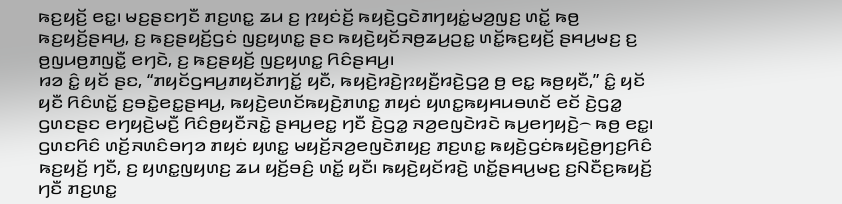ꤒꤢ꤬ꤟꤢꤩ꤬ ꤕꤢ꤭꤯ ꤗꤢ꤬ꤔꤢꤚꤢꤪ ꤊꤢ꤬ꤛꤢ꤭ ꤘꤣ ꤢ꤬ ꤐꤟꤢꤦꤢꤩ꤬ ꤒꤟꤢꤧ꤬ꤞꤢꤧꤊꤚꤟꤢꤦ꤭ꤗꤤ꤬ꤜꤢ꤬ ꤛꤢꤩ꤭ ꤒꤥ꤬ ꤒꤢ꤬ꤟꤢꤩ꤬ꤔꤌꤣ꤬, ꤢ꤬ ꤒꤢ꤬ꤔꤟꤢꤩ꤬ꤞꤢꤦ ꤜꤢ꤬ꤟꤛꤢ꤭ ꤔꤢ ꤒꤟꤢꤧ꤬ꤟꤢꤩꤏꤥ꤬ꤘꤣ꤬ꤑꤢ꤭ ꤛꤢꤩ꤭ꤒꤢ꤬ꤟꤢꤩ꤬ ꤔꤌꤣ꤬ꤗꤢ꤬ ꤢ꤬ ꤥ꤬ꤜꤣꤥ꤬ꤊꤜꤢꤪ꤭ ꤕꤚꤢꤧ, ꤢ꤬ ꤒꤢ꤬ꤔꤟꤢꤩ꤬ ꤜꤢ꤬ꤟꤛꤢ꤭ ꤖꤢꤨꤔꤌꤣ꤬꤯
ꤙꤤ ꤢꤨ꤭ ꤟꤢꤩ ꤔꤢ, “ꤊꤟꤢꤩꤞꤌꤣ꤬ꤊꤟꤢꤩꤊꤚꤢꤩ꤭ ꤟꤢꤪ, ꤒꤟꤢꤧ꤬ꤙꤢꤧ꤬ꤐꤟꤢꤪ꤬ꤙꤢꤧ꤬ꤞꤤ꤬ ꤥ꤬ ꤕꤢ꤭ ꤒꤥ꤬ꤟꤢꤪ,” ꤢꤨ꤭ ꤟꤢꤩ ꤟꤢꤪ ꤖꤢꤨꤛꤢꤩ꤭ ꤢ꤬ꤋꤢꤧ꤭ꤕꤢ꤭ꤔꤌꤣ꤬, ꤒꤟꤢꤧ꤬ꤕꤛꤢꤩꤒꤟꤢꤧ꤬ꤊꤛꤢ꤭ ꤊꤟꤢꤦ ꤟꤛꤢ꤭ꤒꤟꤌꤣꤋꤛꤢꤩ ꤕꤢꤩ ꤢꤧ꤬ꤞꤤ꤭ ꤞꤛꤢꤔꤢ ꤕꤚꤟꤢꤧ꤬ꤗꤢꤪ꤬ ꤖꤢꤨꤥ꤬ꤟꤢꤪꤏꤢꤧ꤭ ꤔꤌꤣ꤬ꤕꤢ꤭ ꤚꤢꤪ ꤢꤧ꤬ꤞꤤ꤭ ꤏꤤ꤬ꤕꤜꤢꤧꤙꤢꤧ ꤒꤣ꤬ꤕꤚꤟꤢꤧ꤬꤮ ꤒꤥ꤬ ꤕꤢ꤭꤯
ꤞꤛꤢꤖꤢꤨ ꤛꤢꤩ꤬ꤏꤛꤢꤨꤋꤚꤤ ꤊꤟꤢꤦ ꤟꤛꤢ꤭ ꤗꤟꤢꤩ꤬ꤏꤤ꤬ꤕꤜꤢꤧꤊꤟꤢ꤬ ꤊꤢ꤬ꤛꤢ꤭ ꤒꤟꤢꤧ꤬ꤞꤢꤦꤒꤟꤢꤧ꤬ꤥ꤬ꤚꤢ꤬ꤖꤢꤨ ꤒꤢ꤬ꤟꤢꤩ꤬ ꤚꤢꤪ, ꤢ꤬ ꤟꤛꤢ꤭ꤜꤟꤛꤢ꤬ ꤘꤣ ꤟꤢꤩ꤬ꤋꤢꤨ꤬ ꤛꤢꤩ꤭ ꤟꤢꤪ꤯ ꤒꤟꤢꤧ꤬ꤟꤢꤩꤙꤢꤧ꤬ ꤛꤢꤩ꤭ꤔꤌꤣ꤬ꤗꤢ꤬ ꤢ꤬ꤡꤢꤪꤢ꤬ꤒꤟꤢꤩ꤬ ꤚꤢꤪ ꤊꤢ꤬ꤛꤢ꤭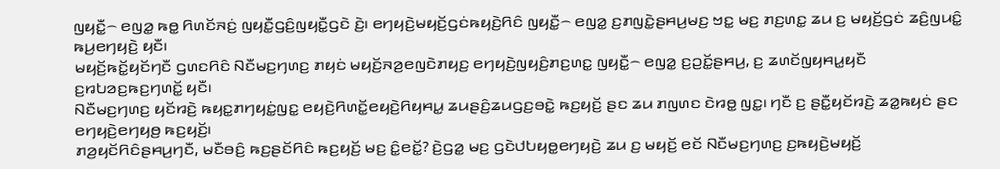ꤜꤟꤢꤪ꤭꤮ ꤕꤜꤤ꤭ ꤒꤥ꤭ ꤖꤛꤢꤩꤏꤢꤦ꤬ ꤜꤟꤢꤪ꤭ꤞꤢꤨ꤬ꤜꤟꤢꤪ꤭ꤞꤢꤧ ꤢꤧ꤬꤯ ꤕꤚꤟꤢꤧ꤬ꤗꤟꤢꤩ꤬ꤞꤢꤦꤒꤟꤢꤧ꤬ꤖꤢꤨ ꤜꤟꤢꤪ꤭꤮ ꤕꤜꤤ꤭ ꤢ꤬ꤊꤜꤢꤧ꤭ꤔꤌꤣ꤬ꤗꤢ꤬ ꤠꤢ꤭ ꤗꤢ꤬ ꤊꤢ꤬ꤛꤢ꤭ ꤘꤣ ꤢ꤬ ꤗꤟꤢꤩ꤬ꤞꤢꤦ ꤘꤢꤨ꤬ꤜꤣꤢꤨ꤭ ꤒꤣ꤬ꤕꤚꤟꤢꤧ꤬ ꤟꤢꤪ꤯
ꤗꤟꤢꤩ꤬ꤒꤢꤩ꤭ꤟꤢꤩꤚꤢꤪ ꤞꤛꤢꤖꤢꤨ ꤡꤢꤪꤗꤢ꤬ꤚꤛꤢ꤬ ꤊꤟꤢꤦ ꤗꤟꤢꤩ꤬ꤏꤤ꤬ꤕꤜꤢꤧꤊꤟꤢ꤬ ꤕꤚꤟꤢꤧ꤬ꤜꤟꤢꤨ꤬ꤊꤢ꤬ꤛꤢ꤭ ꤜꤟꤢꤪ꤭꤮ ꤕꤜꤤ꤭ ꤢ꤬ꤑꤢꤩ꤭ꤔꤌꤣ꤬, ꤢ꤬ ꤘꤛꤢꤩꤜꤟꤌꤣ꤭ꤟꤢꤪ ꤢ꤬ꤙꤝꤤꤢ꤬ꤒꤢ꤬ꤚꤛꤢꤩ꤭ ꤟꤢꤪ꤯
ꤡꤢꤪꤗꤢ꤬ꤚꤛꤢ꤬ ꤟꤢꤩꤙꤢꤧ꤬ ꤒꤟꤢ꤭ꤊꤚꤟꤢꤦ꤭ꤜꤢ꤭ ꤕꤟꤢꤧ꤬ꤖꤛꤢꤩ꤭ꤕꤟꤢꤧ꤬ꤖꤟꤌꤣ꤭ ꤘꤣꤔꤢꤨ꤬ꤘꤣꤞꤢ꤬ꤋꤢꤧ꤭ ꤒꤢ꤬ꤟꤢꤩ꤬ ꤔꤢ ꤘꤣ ꤊꤜꤛꤢ ꤢꤧꤙꤥ꤭ ꤜꤢ꤭꤯ ꤚꤢꤪ ꤢ꤬ ꤔꤢꤪ꤭ꤟꤢꤩꤙꤢꤧ꤬ ꤘꤤ꤭ꤒꤟꤢꤦ ꤔꤢ ꤕꤚꤟꤢꤧ꤬ꤕꤚꤟꤥ꤬ ꤒꤢ꤬ꤟꤢꤩ꤬꤯
ꤊꤤ꤬ꤟꤢꤩꤖꤢꤨꤔꤌꤣ꤬ꤚꤢꤪ, ꤗꤢꤪꤋꤢꤨ꤬ ꤒꤢ꤬ꤔꤢꤩꤖꤢꤨ ꤒꤢ꤬ꤟꤢꤩ꤬ ꤗꤢ꤬ ꤢꤨ꤭ꤕꤢꤩ꤭? ꤢꤧ꤬ꤞꤤ꤭ ꤗꤢ꤬ ꤞꤢꤧꤓꤝꤟꤥ꤭ꤕꤚꤟꤢꤧ꤬ ꤘꤣ ꤢ꤬ ꤗꤟꤢꤩ꤬ ꤕꤢꤩ ꤡꤢꤪꤗꤢ꤬ꤚꤛꤢ꤬ ꤢ꤬ꤒꤟꤢꤧ꤬ꤗꤟꤢꤩ꤬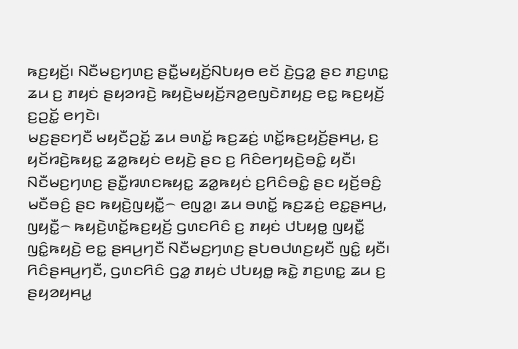ꤒꤢ꤬ꤟꤢꤩ꤬꤯ ꤡꤢꤪꤗꤢ꤬ꤚꤛꤢ꤬ ꤔꤢꤪ꤭ꤗꤟꤢꤩ꤬ꤡꤝꤟꤥ ꤕꤢꤩ ꤢꤧ꤬ꤞꤤ꤭ ꤔꤢ ꤊꤢ꤬ꤛꤢ꤭ ꤘꤣ ꤢ꤬ ꤊꤟꤢꤦ ꤔꤟꤤꤙꤢꤧ꤬ ꤒꤟꤢꤧ꤬ꤗꤟꤢꤩ꤬ꤏꤤ꤬ꤕꤜꤢꤧꤊꤟꤢ꤬ ꤕꤢ꤭ ꤒꤢ꤬ꤟꤢꤩ꤬ ꤢ꤬ꤑꤢꤩ꤭ ꤕꤚꤢꤧ꤯
ꤗꤢ꤬ꤔꤢꤚꤢꤪ ꤗꤟꤢꤪꤑꤢꤩ꤭ ꤘꤣ ꤋꤛꤢꤩ꤭ ꤒꤢ꤬ꤘꤢꤦ꤬ ꤛꤢꤩ꤭ꤒꤢ꤬ꤟꤢꤩ꤬ꤔꤌꤣ꤬, ꤢ꤬ ꤟꤢꤩꤙꤢꤧ꤬ꤒꤟꤢ꤭ ꤘꤤ꤭ꤒꤟꤢꤦ ꤕꤟꤢꤧ꤬ ꤔꤢ ꤢ꤬ ꤖꤢꤨꤕꤚꤟꤢꤧ꤬ꤋꤢꤨ꤭ ꤟꤢꤪ꤯ ꤡꤢꤪꤗꤢ꤬ꤚꤛꤢ꤬ ꤔꤢꤪ꤭ꤙꤛꤢꤒꤟꤢ꤭ ꤘꤤ꤭ꤒꤟꤢꤦ ꤢ꤬ꤖꤢꤨꤋꤢꤨ꤭ ꤔꤢ ꤟꤢꤩ꤬ꤋꤢꤨ꤬ ꤗꤢꤪꤋꤢꤨ꤬ ꤔꤢ ꤒꤟꤢꤧ꤬ꤜꤟꤢꤪ꤭꤮ ꤕꤜꤤ꤭꤯ ꤘꤣ ꤋꤛꤢꤩ꤭ ꤒꤢ꤬ꤘꤢꤦ꤬ ꤕꤢ꤭ꤔꤌꤣ꤬, ꤜꤟꤢꤪ꤭꤮ ꤒꤟꤢꤧ꤬ꤛꤢꤩ꤭ꤒꤢ꤬ꤟꤢꤩ꤬ ꤞꤛꤢꤖꤢꤨ ꤢ꤬ ꤊꤟꤢꤦ ꤓꤝꤟꤥ꤭ ꤜꤟꤢꤪ꤭ ꤜꤢꤨ꤭ꤒꤟꤢꤧ꤬ ꤕꤢ꤭ ꤔꤌꤣ꤬ꤚꤢꤪ ꤡꤢꤪꤗꤢ꤬ꤚꤛꤢ꤬ ꤔꤝꤥꤓꤛꤢ꤬ꤟꤢꤪ ꤜꤢꤨ꤭ ꤟꤢꤪ꤯
ꤖꤢꤨꤔꤌꤣ꤬ꤚꤢꤪ, ꤞꤛꤢꤖꤢꤨ ꤞꤤ꤭ ꤊꤟꤢꤦ ꤓꤝꤟꤥ꤭ ꤒꤢꤧ꤭ ꤊꤢ꤬ꤛꤢ꤭ ꤘꤣ ꤢ꤬ ꤔꤟꤤꤟꤌꤣ꤭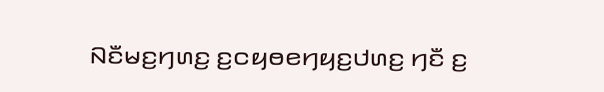ꤡꤢꤪꤗꤢ꤬ꤚꤛꤢ꤬ ꤢ꤬ꤍꤟꤥꤕꤚꤟꤢ꤬ꤓꤛꤢ꤬ ꤚꤢꤪ ꤢ꤬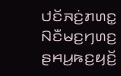ꤓꤢꤩꤏꤢꤦ꤬ꤊꤛꤢ꤭ ꤡꤢꤪꤗꤢ꤬ꤚꤛꤢ꤬ ꤔꤌꤣ꤬ꤒꤢ꤬ꤟꤢꤩ꤬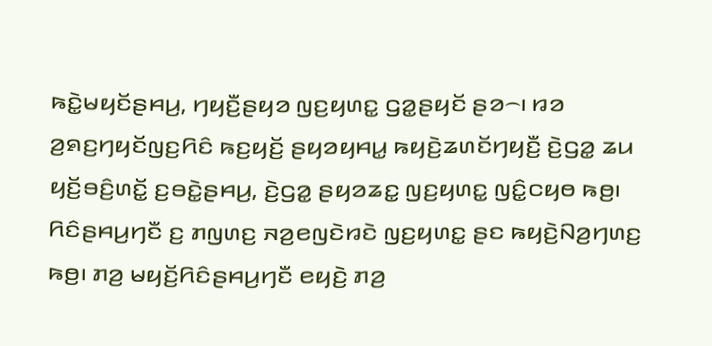ꤒꤢꤧ꤭ꤗꤟꤢꤩꤔꤌꤣ꤬, ꤚꤟꤢꤪ꤬ꤔꤟꤤ ꤜꤢ꤬ꤟꤛꤢ꤭ ꤞꤤ꤭ꤔꤟꤢꤩ ꤔꤤ꤮꤯ ꤙꤤ ꤤ꤬ꤎꤢ꤬ꤚꤟꤢꤩꤜꤢ꤬ꤖꤢꤨ ꤒꤢ꤬ꤟꤢꤩ꤬ ꤔꤟꤤꤟꤌꤣ꤭ ꤒꤟꤢꤧ꤬ꤘꤛꤢꤩꤚꤟꤢꤪ꤬ ꤢꤧ꤬ꤞꤤ꤭ ꤘꤣ ꤟꤢꤩ꤬ꤋꤢꤨ꤬ꤛꤢꤩ꤭ ꤢ꤬ꤋꤢꤧ꤭ꤔꤌꤣ꤬, ꤢꤧ꤬ꤞꤤ꤭ ꤔꤟꤤꤘꤢ꤭ ꤜꤢ꤬ꤟꤛꤢ꤭ ꤜꤢꤨ꤭ꤍꤟꤥ ꤒꤥ꤬꤯ ꤖꤢꤨꤔꤌꤣ꤬ꤚꤢꤪ ꤢ꤬ ꤊꤜꤛꤢ꤬ ꤏꤤ꤬ꤕꤜꤢꤧꤙꤢꤧ ꤜꤢ꤬ꤟꤛꤢ꤭ ꤔꤢ ꤒꤟꤢꤧ꤬ꤡꤤ꤬ꤚꤛꤢ꤬ ꤒꤥ꤬꤯ ꤊꤤ꤬ ꤗꤟꤢꤩ꤬ꤖꤢꤨꤔꤌꤣ꤬ꤚꤢꤪ ꤕꤟꤢꤧ꤬ ꤊꤤ꤬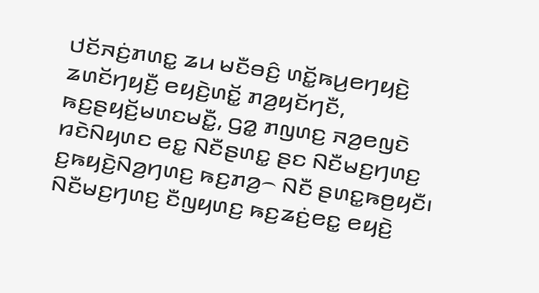ꤓꤢꤩꤏꤢꤦ꤬ꤊꤛꤢ꤭ ꤘꤣ ꤗꤢꤪꤋꤢꤨ꤬ ꤛꤢꤩ꤭ꤒꤣ꤬ꤕꤚꤟꤢꤧ꤬ ꤘꤛꤢꤩꤚꤟꤢꤪ꤬ ꤕꤟꤢꤧ꤬ꤛꤢꤩ꤭ ꤊꤤ꤬ꤟꤢꤩꤚꤢꤪ, ꤒꤢ꤬ꤔꤟꤢꤩ꤬ꤗꤛꤢꤗꤢꤪ꤭, ꤞꤤ꤭ ꤊꤜꤛꤢ꤬ ꤏꤤ꤬ꤕꤜꤢꤧ ꤙꤢꤧꤡꤟꤛꤢ ꤕꤢ꤭ ꤡꤢꤪꤔꤛꤢ꤭ ꤔꤢ ꤡꤢꤪꤗꤢ꤬ꤚꤛꤢ꤬ ꤢ꤬ꤒꤟꤢꤧ꤬ꤡꤤ꤬ꤚꤛꤢ꤬ ꤒꤢ꤬ꤊꤤ꤬꤮ ꤡꤢꤪ ꤔꤛꤢ꤭ꤒꤥ꤬ꤟꤢꤪ꤯
ꤡꤢꤪꤗꤢ꤬ꤚꤛꤢ꤬ ꤢꤪꤜꤟꤛꤢ꤬ ꤒꤢ꤬ꤘꤢꤦ꤬ꤕꤢ꤭ ꤕꤟꤢꤧ꤬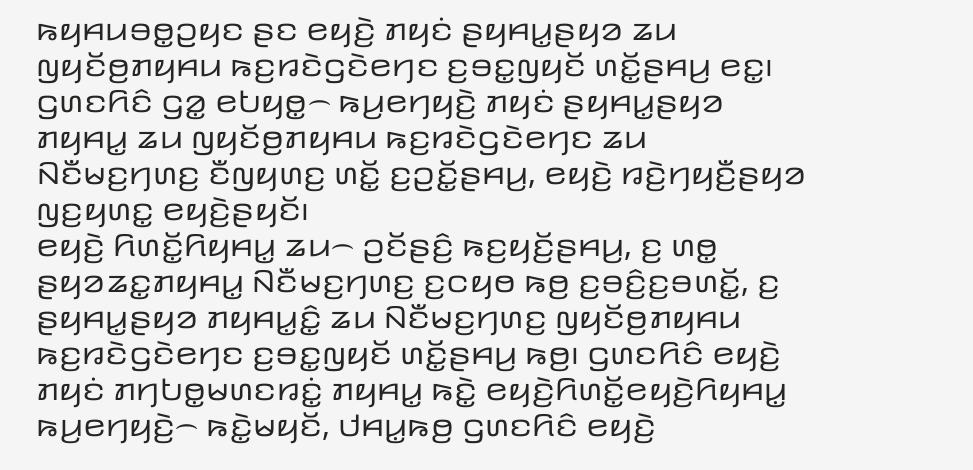ꤒꤟꤌꤣꤋꤥ꤭ꤑꤟꤢ ꤔꤢ ꤕꤟꤢꤧ꤬ ꤊꤟꤢꤦ ꤔꤟꤌꤣ꤭ꤔꤟꤤ ꤘꤣ ꤜꤟꤢꤩꤥ꤬ꤊꤟꤌꤣ ꤒꤢ꤬ꤙꤢꤧꤞꤢꤧꤕꤚꤢ ꤢ꤬ꤋꤢ꤭ꤜꤟꤢꤩ ꤛꤢꤩ꤭ꤔꤌꤣ꤬ ꤕꤢ꤭꤯ ꤞꤛꤢꤖꤢꤨ ꤞꤤ꤭ ꤕꤝꤟꤥ꤭꤮ ꤒꤣ꤬ꤕꤚꤟꤢꤧ꤬ ꤊꤟꤢꤦ ꤔꤟꤌꤣ꤭ꤔꤟꤤ ꤊꤟꤌꤣ꤭ ꤘꤣ ꤜꤟꤢꤩꤥ꤬ꤊꤟꤌꤣ ꤒꤢ꤬ꤙꤢꤧꤞꤢꤧꤕꤚꤢ ꤘꤣ ꤡꤢꤪꤗꤢ꤬ꤚꤛꤢ꤬ ꤢꤪꤜꤟꤛꤢ꤬ ꤛꤢꤩ꤭ ꤢ꤬ꤑꤢꤩ꤭ꤔꤌꤣ꤬, ꤕꤟꤢꤧ꤬ ꤙꤢꤧ꤬ꤚꤟꤢꤪ꤬ꤔꤟꤤ ꤜꤢ꤬ꤟꤛꤢ꤭ ꤕꤟꤢꤧ꤬ꤔꤟꤢꤩ꤯
ꤕꤟꤢꤧ꤬ ꤖꤛꤢꤩ꤭ꤖꤟꤌꤣ꤭ ꤘꤣ꤮ ꤑꤢꤩꤔꤢꤨ꤬ ꤒꤢ꤬ꤟꤢꤩ꤬ꤔꤌꤣ꤬, ꤢ꤬ ꤛꤥ꤭ ꤔꤟꤤꤘꤢ꤭ꤊꤟꤌꤣ꤭ ꤡꤢꤪꤗꤢ꤬ꤚꤛꤢ꤬ ꤢ꤬ꤍꤟꤥ ꤒꤥ꤬ ꤢ꤬ꤋꤢꤨ꤬ꤢ꤬ꤋꤛꤢꤩ꤭, ꤢ꤬ ꤔꤟꤌꤣ꤭ꤔꤟꤤ ꤊꤟꤌꤣ꤭ꤢꤨ꤭ ꤘꤣ ꤡꤢꤪꤗꤢ꤬ꤚꤛꤢ꤬ ꤜꤟꤢꤩꤥ꤬ꤊꤟꤌꤣ ꤒꤢ꤬ꤙꤢꤧꤞꤢꤧꤕꤚꤢ ꤢ꤬ꤋꤢ꤭ꤜꤟꤢꤩ ꤛꤢꤩ꤭ꤔꤌꤣ꤬ ꤒꤥ꤬꤯ ꤞꤛꤢꤖꤢꤨ ꤕꤟꤢꤧ꤬ ꤊꤟꤢꤦ ꤊꤚꤝꤥ꤭ꤗꤛꤢꤙꤢꤦ꤭ ꤊꤟꤌꤣ꤭ ꤒꤢꤧ꤭ ꤕꤟꤢꤧ꤬ꤖꤛꤢꤩ꤭ꤕꤟꤢꤧ꤬ꤖꤟꤌꤣ꤭ ꤒꤣ꤬ꤕꤚꤟꤢꤧ꤬꤮ ꤒꤢꤧ꤭ꤗꤟꤢꤩ, ꤓꤌꤣ꤭ꤒꤥ꤬ ꤞꤛꤢꤖꤢꤨ ꤕꤟꤢꤧ꤬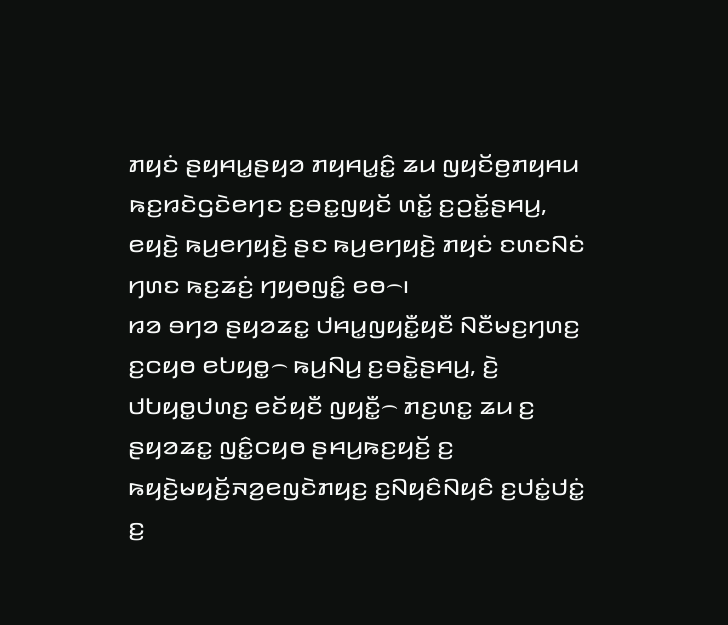ꤊꤟꤢꤦ ꤔꤟꤌꤣ꤭ꤔꤟꤤ ꤊꤟꤌꤣ꤭ꤢꤨ꤭ ꤘꤣ ꤜꤟꤢꤩꤥ꤬ꤊꤟꤌꤣ ꤒꤢ꤬ꤙꤢꤧꤞꤢꤧꤕꤚꤢ ꤢ꤬ꤋꤢ꤭ꤜꤟꤢꤩ ꤛꤢꤩ꤭ ꤢ꤬ꤑꤢꤩ꤭ꤔꤌꤣ꤬, ꤕꤟꤢꤧ꤬ ꤒꤣ꤬ꤕꤚꤟꤢꤧ꤬ ꤔꤢ ꤒꤣ꤬ꤕꤚꤟꤢꤧ꤬ ꤊꤟꤢꤦ ꤢꤛꤢꤡꤢꤦ ꤚꤛꤢ ꤒꤢ꤬ꤘꤢꤦ꤬ ꤚꤟꤥꤜꤢꤨ꤭ ꤕꤥ꤮꤯
ꤙꤤ ꤋꤚꤤ ꤔꤟꤤꤘꤢ꤭ ꤓꤌꤣ꤭ꤜꤟꤢꤪ꤭ꤟꤢꤪ ꤡꤢꤪꤗꤢ꤬ꤚꤛꤢ꤬ ꤢ꤬ꤍꤟꤥ ꤕꤝꤟꤥ꤭꤮ ꤒꤣ꤬ꤡꤣ꤬ ꤢ꤬ꤋꤢꤧ꤭ꤔꤌꤣ꤬, ꤢꤧ꤬ ꤓꤝꤟꤥ꤭ꤓꤛꤢ꤬ ꤕꤢꤩꤟꤢꤪ ꤜꤟꤢꤪ꤭꤮ ꤊꤢ꤬ꤛꤢ꤭ ꤘꤣ ꤢ꤬ ꤔꤟꤤꤘꤢ꤭ ꤜꤢꤨ꤭ꤍꤟꤥ ꤔꤌꤣ꤬ꤒꤢ꤬ꤟꤢꤩ꤬ ꤢ꤬ ꤒꤟꤢꤧ꤬ꤗꤟꤢꤩ꤬ꤏꤤ꤬ꤕꤜꤢꤧꤊꤟꤢ꤬ ꤢ꤬ꤡꤟꤢꤨꤡꤟꤢꤨ ꤢ꤬ꤓꤢꤦ꤭ꤓꤢꤦ꤭ ꤢ꤬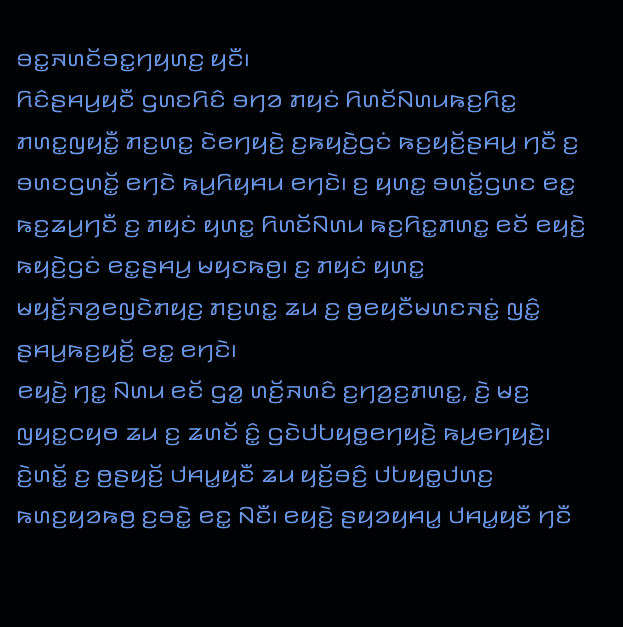ꤋꤢ꤭ꤏꤛꤢꤩꤋꤢ꤭ꤚꤟꤛꤢ꤬ ꤟꤢꤪ꤯
ꤖꤢꤨꤔꤌꤣ꤬ꤟꤢꤪ ꤞꤛꤢꤖꤢꤨ ꤋꤚꤤ ꤊꤟꤢꤦ ꤖꤛꤢꤩꤡꤛꤣꤒꤢ꤬ꤖꤢ꤭ ꤊꤛꤢ꤭ꤜꤟꤢꤪ꤭ ꤊꤢ꤬ꤛꤢ꤭ ꤢꤧꤕꤚꤟꤢꤧ꤬ ꤢ꤬ꤒꤟꤢꤧ꤬ꤞꤢꤦ ꤒꤢ꤬ꤟꤢꤩ꤬ꤔꤌꤣ꤬ ꤚꤢꤪ ꤢ꤬ ꤋꤛꤢꤞꤛꤢꤩ꤭ ꤕꤚꤢꤧ ꤒꤣ꤬ꤖꤟꤌꤣ ꤕꤚꤢꤧ꤯ ꤢ꤬ ꤟꤛꤢ꤭ ꤋꤛꤢꤩ꤭ꤞꤛꤢ ꤕꤢ꤭ ꤒꤢ꤬ꤘꤣ꤬ꤚꤢꤪ ꤢ꤬ ꤊꤟꤢꤦ ꤟꤛꤢ꤭ ꤖꤛꤢꤩꤡꤛꤣ ꤒꤢ꤬ꤖꤢ꤭ꤊꤛꤢ꤭ ꤕꤢꤩ ꤕꤟꤢꤧ꤬ ꤒꤟꤢꤧ꤬ꤞꤢꤦ ꤕꤢ꤭ꤔꤌꤣ꤬ ꤗꤟꤢꤒꤥ꤬꤯ ꤢ꤬ ꤊꤟꤢꤦ ꤟꤛꤢ꤭ ꤗꤟꤢꤩ꤬ꤏꤤ꤬ꤕꤜꤢꤧꤊꤟꤢ꤬ ꤊꤢ꤬ꤛꤢ꤭ ꤘꤣ ꤢ꤬ ꤥ꤬ꤕꤟꤢꤪꤗꤛꤢꤏꤢꤦ꤭ ꤜꤢꤨ꤭ ꤔꤌꤣ꤬ꤒꤢ꤬ꤟꤢꤩ꤬ ꤕꤢ꤭ ꤕꤚꤢꤧ꤯
ꤕꤟꤢꤧ꤬ ꤚꤢ꤭ ꤡꤛꤣ ꤕꤢꤩ ꤞꤤ꤭ ꤛꤢꤩ꤬ꤏꤛꤢꤨ ꤢ꤬ꤚꤤ꤬ꤢ꤬ꤊꤛꤢ꤭, ꤢꤧ꤬ ꤗꤢ꤬ ꤜꤟꤢ꤭ꤍꤟꤥ ꤘꤣ ꤢ꤬ ꤘꤛꤢꤩ ꤢꤨ꤭ ꤞꤢꤧꤓꤝꤟꤥ꤭ꤕꤚꤟꤢꤧ꤬ ꤒꤣ꤬ꤕꤚꤟꤢꤧ꤬꤯ ꤢꤧ꤬ꤛꤢꤩ꤭ ꤢ꤬ ꤥ꤬ꤔꤟꤢꤩ꤬ ꤓꤌꤣ꤭ꤟꤢꤪ ꤘꤣ ꤟꤢꤩ꤬ꤋꤢꤨ꤬ ꤓꤝꤟꤥ꤭ꤓꤛꤢ꤬ ꤒꤛꤢ꤬ꤟꤤꤒꤥ꤬ ꤢ꤬ꤋꤢꤧ꤭ ꤕꤢ꤭ ꤡꤢꤪ꤯ ꤕꤟꤢꤧ꤬ ꤔꤟꤤꤟꤌꤣ꤭ ꤓꤌꤣ꤭ꤟꤢꤪ ꤚꤢꤪ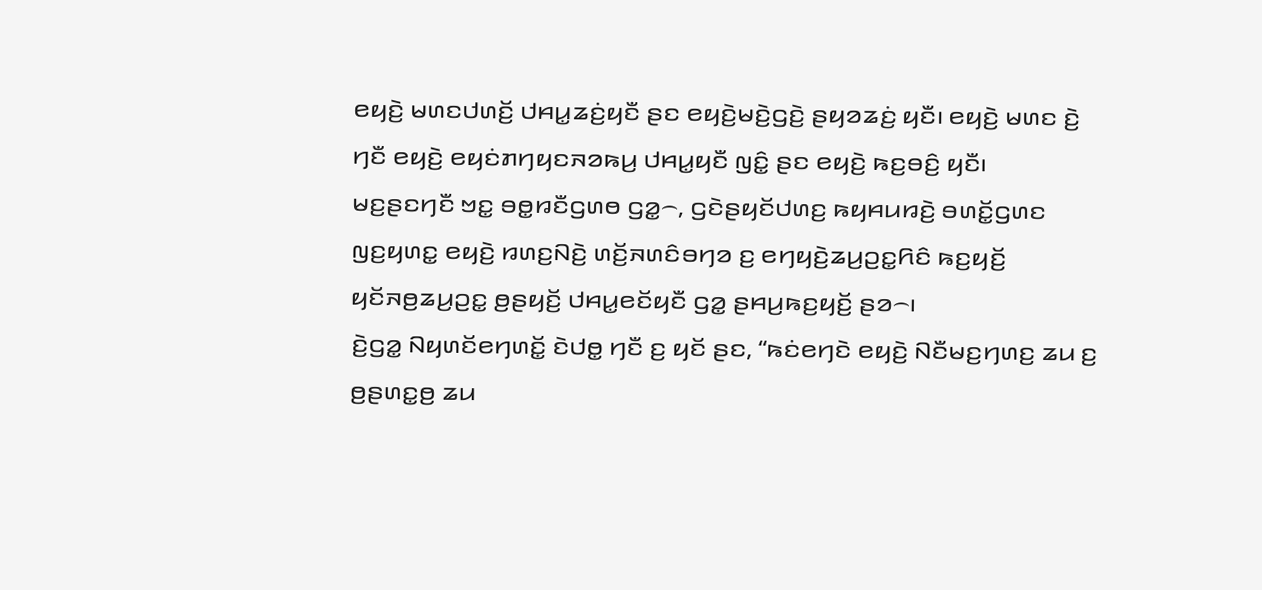ꤕꤟꤢꤧ꤬ ꤗꤛꤢꤓꤛꤢꤩ꤬ ꤓꤌꤣ꤭ꤘꤢꤦ꤬ꤟꤢꤪ ꤔꤢ ꤕꤟꤢꤧ꤬ꤗꤢꤧ꤬ꤞꤢꤧ꤬ ꤔꤟꤤꤘꤢꤦ꤬ ꤟꤢꤪ꤯ ꤕꤟꤢꤧ꤬ ꤗꤛꤢ ꤢꤧ꤬ ꤚꤢꤪ ꤕꤟꤢꤧ꤬ ꤕꤟꤢꤦꤊꤚꤟꤢꤏꤤꤒꤣ꤬ ꤓꤌꤣ꤭ꤟꤢꤪ ꤜꤢꤨ꤭ ꤔꤢ ꤕꤟꤢꤧ꤬ ꤒꤢ꤬ꤋꤢꤨ꤬ ꤟꤢꤪ꤯
ꤗꤢ꤬ꤔꤢꤚꤢꤪ ꤠꤢ꤭ ꤋꤥ꤭ꤙꤢꤪꤞꤛꤥ ꤞꤤ꤭꤮, ꤞꤢꤧꤔꤟꤢꤩꤓꤛꤢ꤬ ꤒꤟꤌꤣꤙꤢꤧ꤬ ꤋꤛꤢꤩ꤭ꤞꤛꤢ ꤜꤢ꤬ꤟꤛꤢ꤭ ꤕꤟꤢꤧ꤬ ꤙꤛꤢ꤬ꤡꤢꤧ꤬ ꤛꤢꤩ꤬ꤏꤛꤢꤨꤋꤚꤤ ꤢ꤬ ꤕꤚꤟꤢꤧ꤬ꤘꤣ꤬ꤑꤢ꤭ꤖꤢꤨ ꤒꤢ꤬ꤟꤢꤩ꤬ ꤟꤢꤩꤏꤥ꤬ꤘꤣ꤬ꤑꤢ꤭ ꤥ꤬ꤔꤟꤢꤩ꤬ ꤓꤌꤣ꤭ꤕꤢꤩꤟꤢꤪ ꤞꤤ꤭ ꤔꤌꤣ꤬ꤒꤢ꤬ꤟꤢꤩ꤬ ꤔꤤ꤮꤯
ꤢꤧ꤬ꤞꤤ꤭ ꤡꤟꤛꤢꤩꤕꤚꤛꤢꤩ꤭ ꤢꤧꤓꤥ꤭ ꤚꤢꤪ ꤢ꤬ ꤟꤢꤩ ꤔꤢ, “ꤒꤢꤦꤕꤚꤢꤧ ꤕꤟꤢꤧ꤬ ꤡꤢꤪꤗꤢ꤬ꤚꤛꤢ꤬ ꤘꤣ ꤢ꤬ ꤥ꤬ꤔꤛꤢ꤭ꤥ꤬ ꤘꤣ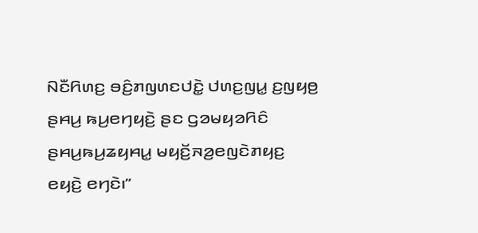ꤡꤢꤪꤖꤛꤢ꤬ ꤋꤢꤨ꤬ꤊꤜꤛꤢꤓꤢꤧ꤭ ꤓꤛꤢ꤬ꤜꤣ꤭ ꤢ꤬ꤜꤟꤥ꤬ ꤔꤌꤣ꤬ ꤒꤣ꤬ꤕꤚꤟꤢꤧ꤬ ꤔꤢ ꤞꤤꤗꤟꤤꤖꤢꤨ ꤔꤌꤣ꤬ꤒꤣ꤬ꤘꤟꤌꤣ꤭ ꤗꤟꤢꤩ꤬ꤏꤤ꤬ꤕꤜꤢꤧꤊꤟꤢ꤬ ꤕꤟꤢꤧ꤬ ꤕꤚꤢꤧ꤯”